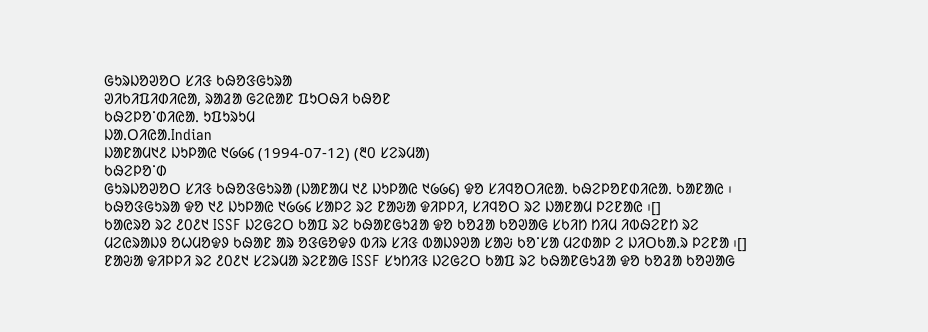ᱜᱩᱨᱡᱚᱣᱚᱛ ᱥᱤᱝ ᱠᱷᱚᱝᱜᱩᱨᱟ
ᱣᱤᱠᱤᱯᱤᱰᱤᱭᱟ, ᱨᱟᱲᱟ ᱜᱮᱭᱟᱱ ᱯᱩᱛᱷᱤ ᱠᱷᱚᱱ
ᱠᱷᱮᱞᱚᱸᱰᱤᱭᱟᱹ ᱩᱯᱩᱨᱩᱢ
ᱡᱟᱹᱛᱤᱭᱟᱹIndian
ᱡᱟᱱᱟᱢ᱑᱒ ᱡᱩᱞᱟᱭ ᱑᱙᱙᱔ (1994-07-12) (᱓᱐ ᱥᱮᱨᱢᱟ)
ᱠᱷᱮᱞᱚᱸᱰ
ᱜᱩᱨᱡᱚᱣᱚᱛ ᱥᱤᱝ ᱠᱷᱚᱝᱜᱩᱨᱟ (ᱡᱟᱱᱟᱢ ᱑᱒ ᱡᱩᱞᱟᱭ ᱑᱙᱙᱔) ᱫᱚ ᱥᱤᱧᱚᱛᱤᱭᱟᱹ ᱠᱷᱮᱞᱚᱱᱰᱤᱭᱟᱹ ᱠᱟᱱᱟᱭ ᱾
ᱠᱷᱚᱝᱜᱩᱨᱟ ᱫᱚ ᱑᱒ ᱡᱩᱞᱟᱭ ᱑᱙᱙᱔ ᱥᱟᱞᱮ ᱨᱮ ᱱᱟᱶᱟ ᱫᱤᱞᱞᱤ, ᱥᱤᱧᱚᱛ ᱨᱮ ᱡᱟᱱᱟᱢ ᱞᱮᱱᱟᱭ ᱾[]
ᱠᱟᱭᱨᱚ ᱨᱮ ᱒᱐᱒᱑ ISSF ᱡᱮᱜᱮᱛ ᱠᱟᱯ ᱨᱮ ᱠᱷᱟᱱᱜᱩᱲᱟ ᱫᱚ ᱠᱚᱲᱟ ᱠᱚᱣᱟᱜ ᱥᱠᱤᱴ ᱴᱤᱢ ᱤᱵᱷᱮᱱᱴ ᱨᱮ ᱢᱮᱭᱨᱟᱡᱽ ᱚᱦᱢᱚᱫᱽ ᱠᱷᱟᱱ ᱟᱨ ᱚᱝᱜᱚᱫᱽ ᱵᱤᱨ ᱥᱤᱝ ᱵᱟᱡᱽᱣᱟ ᱥᱟᱶ ᱠᱚᱸᱥᱟ ᱢᱮᱰᱟᱞ ᱮ ᱡᱤᱛᱠᱟᱹᱨ ᱞᱮᱱᱟ ᱾[] ᱱᱟᱶᱟ ᱫᱤᱞᱞᱤ ᱨᱮ ᱒᱐᱒᱑ ᱥᱮᱨᱢᱟ ᱨᱮᱱᱟᱜ ISSF ᱥᱩᱴᱤᱝ ᱡᱮᱜᱮᱛ ᱠᱟᱯ ᱨᱮ ᱠᱷᱟᱱᱜᱩᱲᱟ ᱫᱚ ᱠᱚᱲᱟ ᱠᱚᱣᱟᱜ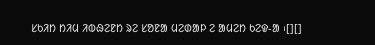ᱥᱠᱤᱴ ᱴᱤᱢ ᱤᱵᱷᱮᱱᱴ ᱨᱮ ᱥᱚᱱᱟ ᱢᱮᱰᱟᱞ ᱮ ᱟᱢᱮᱴ ᱠᱮᱫ-ᱟ ᱾[][]